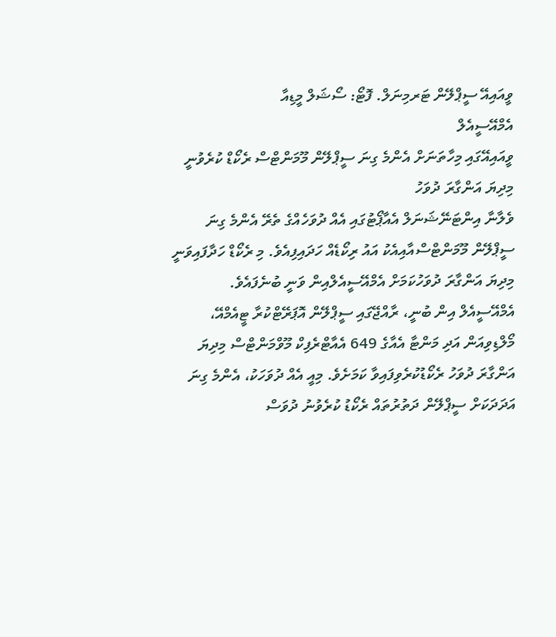ވީއައިއޭ ސީޕްލޭން ޓަރމިނަލް. ފޮޓޯ: ސޯޝަލް މީޑިއާ
އެމްއޭސީއެލް
ވީއައިއޭގައި މިހާތަނަށް އެންމެ ގިނަ ސީޕްލޭން މޫމަންޓްސް ރެކޯޑް ކުރެވުނީ މިދިޔަ އަންގާރަ ދުވަހު
ވެލާނާ އިންޓަނޭޝަނަލް އެއާޕޯޓުގައި އެއް ދުވަހެއްގެ ތެރޭ އެންމެ ގިނަ ސީޕްލޭން މޫމަންޓްސްއާއިއެކު އައު ރިކޯޑެއް ހަދައިފިއެވެ. މި ރެކޯޑް ހަދާފައިވަނީ މިދިޔަ އަންގާރަ ދުވަހުކަމަށް އެމްއޭސީއެލްއިން ވަނީ ބުނެފައެވެ.
އެމްއޭސީއެލް އިން ބުނީ، ރާއްޖޭގައި ސީޕްލޭން އޮޕަރޭޓްކުރާ ޓީއެމްއޭ، މޯލްޑިވިއަން އަދި މަންޓާ އެއާގެ 649 އެއާޓްރެފިކް މޫވްމަންޓްސް މިދިޔަ އަންގާރަ ދުވަހު ރެކޯޑުކުރެވިފައިވާ ކަމަށެވެ. މިއީ އެއް ދުވަހަކު، އެންމެ ގިނަ އަދަދަކަށް ސީޕްލޭން ދަތުރުތައް ރެކޯޑު ކުރެވުނު ދުވަސް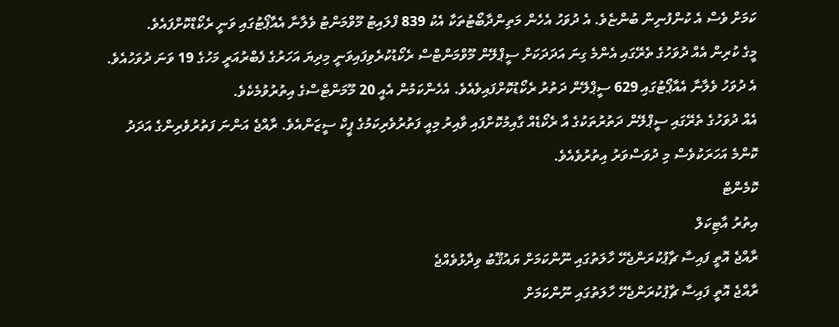ކަމަށް ވެސް އެ ކުންފުނިން ބުންޏެވެ. އެ ދުވަހު އެހެން މަތިންދާބޯޓުތަކާ އެކު 839 ފްލައިޓު މޫވްމަންޓު ވެލާނާ އެއާޕޯޓުގައި ވަނީ ރެކޯޑްކޮށްފައެވެ.
މީގެ ކުރިން އެއް ދުވަހުގެ ތެރޭގައި އެންމެ ގިނަ އަދަދަކަށް ސީޕްލޭން މޫވްމަންޓްސް ރެކޯޑުކުރެވިފައިވަނީ މިދިޔަ އަހަރުގެ ފެބްރުއަރީ މަހުގެ 19 ވަނަ ދުވަހުއެވެ. އެ ދުވަހު ވެލާނާ އެއާޕޯޓުގައި 629 ސީޕްލޭން ދަތުރު ރެކޯޑުކޮށްފައިވެއެވެ. އެހެންކަމުން އެއީ 20 މޫމަންޓްސްގެ އިތުރުވުމެކެވެ.
އެއް ދުވަހުގެ ތެރޭގައި ސީޕްލޭން ދަތުރުތަކުގެ އާ ރެކޯޑެއް ގާއިމުކޮށްފައި ވާއިރު މިއީ ފަތުރުވެރިކަމުގެ ޕީކް ސީޒަންއެވެ. ރާއްޖެ އަންނަ ފަތުރުވެރިންގެ އަދަދު ކޮންމެ އަހަރަކުވެސް މި ދުވަސްވަރު އިތުރުވެއެވެ.
ކޮމެންޓް
އިތުރު އާޓިކަލް
ރާއްޖެ އޮތީ ފައިސާ ޗާޕުކުރަންޖެހޭ ހާލަތުގައި ނޫންކަމަށް ޔައުޤޫބު ވިދާޅުވެއްޖެ
ރާއްޖެ އޮތީ ފައިސާ ޗާޕުކުރަންޖެހޭ ހާލަތުގައި ނޫންކަމަށް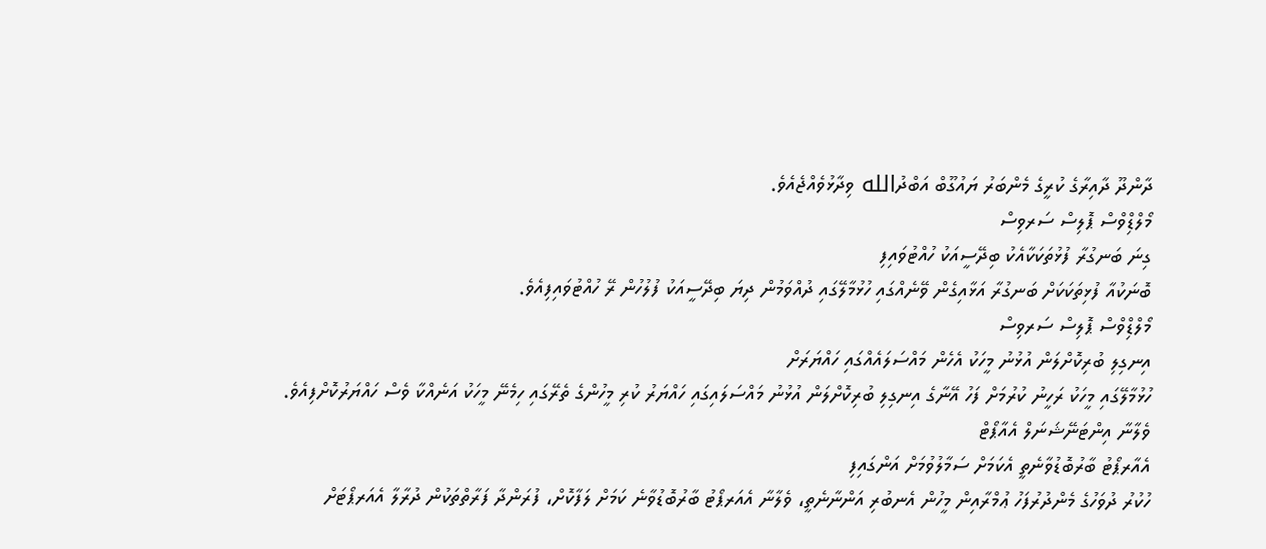ދާންދޫ ދާއިރާގެ ކުރީގެ މެންބަރު ޔައުގޫބް އަބްދުالله ވިދާޅުވެއްޖެއެވެ.
މޯލްޑިްވްސް ޕޮލިސް ސަރވިސް
ގިނަ ބަނގުރާ ފުޅުތަކަކާއެކު ބިދޭސީއަކު ހުއްޓުވައިފި
ބޮނަކުއާ ފުޅިތަކަކަށް ބަނގުރާ އަޅާއިގެން ވޭނެއްގައި ހުޅުމާލޭގައި ދުއްވަމުން ދިޔަ ބިދޭސީއަކު ފުލުހުން ރޭ ހުއްޓުވައިފިއެވެ.
މޯލްޑިްވްސް ޕޮލިސް ސަރވިސް
އިނގިލި ބުރިކޮށްލަން އުޅުނު މީހަކު އެހެން މައްސަލައެއްގައި ހައްޔަރަށް
ހުޅުމާލޭގައި މީހަކު ރަހީނު ކުރުމަށް ފަހު އޭނާގެ އިނގިލި ބުރިކޮށްލަން އުޅުނު މައްސަލައިގައި ހައްޔަރު ކުރި މީހުންގެ ތެރޭގައި ހިމެނޭ މީހަކު އަނެއްކާ ވެސް ހައްޔަރުކޮށްފިއެވެ.
ވެލާނާ އިންޓަނޭޝަނަލް އެއާޕޯޓް
އެއާރޕޯޓު ބާރުބޮޑުވާނެތީ އެކަމަށް ސަމާލުވުމަށް އަންގައިފި
ހުކުރު ދުވަހުގެ މެންދުރުފަހު ޢުމްރާއިން މީހުން އެނބުރި އަންނާނެތީ، ވެލާނާ އެއަރޕޯޓު ބާރުބޮޑުވާނެ ކަމަށް ލަފާކޮށް، ފުރަންދާ ފަރާތްތަކުން ދުރާލާ އެއަރޕޯޓަށް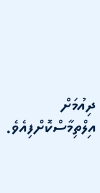ދިއުމަށް އިލްތިމާސްކޮށްފިއެވެ.